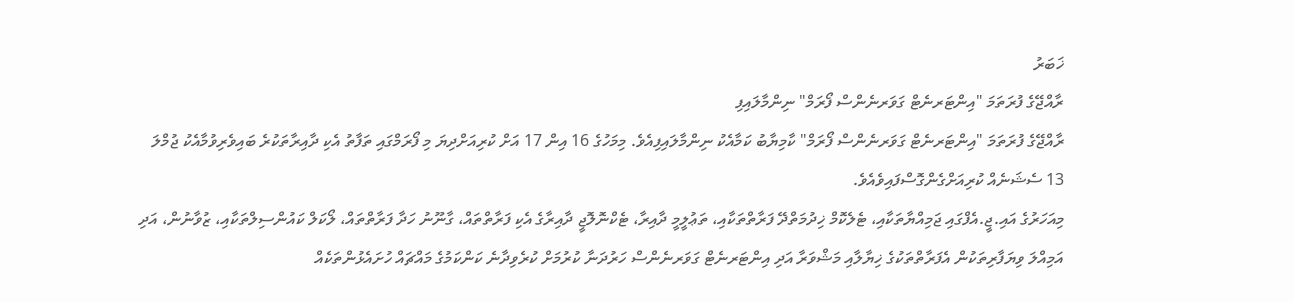ޚަބަރު
ރާއްޖޭގެ ފުރަތަމަ "އިންޓަރނެޓް ގަވަރނެންސް ފޯރަމް" ނިންމާލައިފި
ރާއްޖޭގެ ފުރަތަމަ "އިންޓަރނެޓް ގަވަރނެންސް ފޯރަމް" ކާމިޔާބު ކަމާއެކު ނިންމާލައިފިއެވެ. މިމަހުގެ 16 އިން 17 އަށް ކުރިއަށްދިޔަ މި ފޯރަމްގައި ތަފާތު އެކި ދާއިރާތަކުރެ ބައިވެރިވުމާއެކު ޖުމްލަ 13 ސެޝަނެއް ކުރިއަށްގެންގޮސްފައިވެއެވެ.
މިއަހަރުގެ އައި.ޖީ.އެފްގައި ޖަމިއްޔާތަކާއި، ޓެލެކޮމް ޚިދުމަތްދޭ ފަރާތްތަކާއި، ތަޢުލީމީ ދާއިރާ، ޓެކްނޮލޮޖީ ދާއިރާގެ އެކި ފަރާތްތައް، ގާނޫނު ހަދާ ފަރާތްތައް، ލޯކަލް ކައުންސިލްތަކާއި، ޒުވާނުން، އަދި އަމިއްލަ ވިޔަފާރިތަކުން އެފަރާތްތަކުގެ ޚިޔާލާއި މަޝްވަރާ އަދި އިންޓަރނެޓް ގަވަރނެންސް ހަރުދަނާ ކުރުމަށް ކުރެވިދާނެ ކަންކަމުގެ މައްޗައް ހުށައެޅުންތަކެއް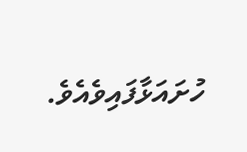ހުށައަޅާފައިވެއެވެ.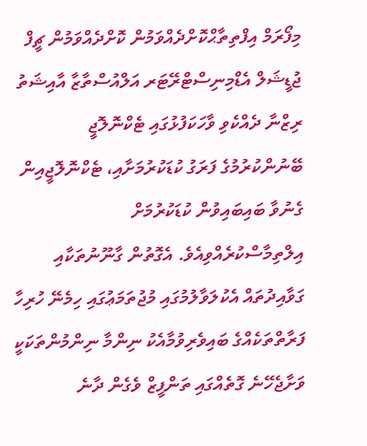މިފޯރަމް އިފްތިތާޙްކޮށްދެއްވަމުން ކޮށްދެއްވަމުން ޗީފް ޖުޑީޝަލް އެޑްމިނިސްޓްރޭޓަރ އަލްއުސްތާޒާ އާއިޝަތު ރިޒްނާ ދެއްކެވި ވާހަކަފުޅުގައި ޓެކްނޮލޮޖީ ބޭނުންކުރުމުގެ ފަރަގު ކުޑަކުރުމަށާއި، ޓެކްނޮލޮޖީއިން ގެނުވާ ބައިބައިވުން ކުޑަކުރުމަށް އިލްތިމާސްކުރެއްވިއެވެ. އެގޮތުން ގާނޫނުތަކާއި ގަވާއިދުތައް އެކުލަވާލުމުގައި މުޖުތަމަޢުގައި ހިމެނޭ ހުރިހާ ފަރާތްތަކެއްގެ ބައިވެރިވުމާއެކު ނިންމާ ނިންމުންތަކަކީ ވަށާޖެހޭނެ ގޮތެއްގައި ތަންފީޒް ވެގެން ދާނެ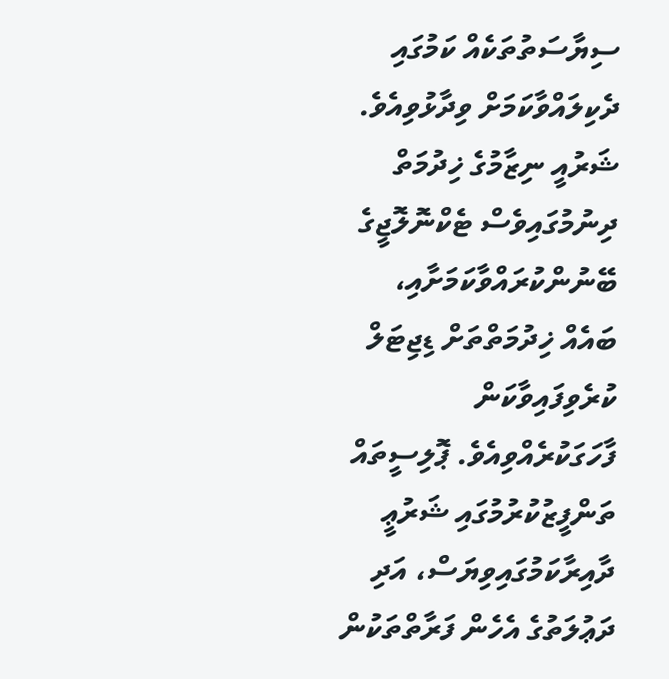ސިޔާސަތުތަކެއް ކަމުގައި ދެކިލައްވާކަމަށް ވިދާޅުވިއެވެ.
ޝަރުއީ ނިޒާމުގެ ޚިދުމަތް ދިނުމުގައިވެސް ޓެކްނޮލޮޖީގެ ބޭނުންކުރައްވާކަމަށާއި، ބައެއް ޚިދުމަތްތަށް ޑިޖިޓަލް ކުރެވިފައިވާކަން ފާހަގަކުރެއްވިއެވެ. ޕޮލިސީތައް ތަންފީޒުކުރުމުގައި ޝަރުޢީ ދާއިރާކަމުގައިވިޔަސް، އަދި ދަޢުލަތުގެ އެހެން ފަރާތްތަކުން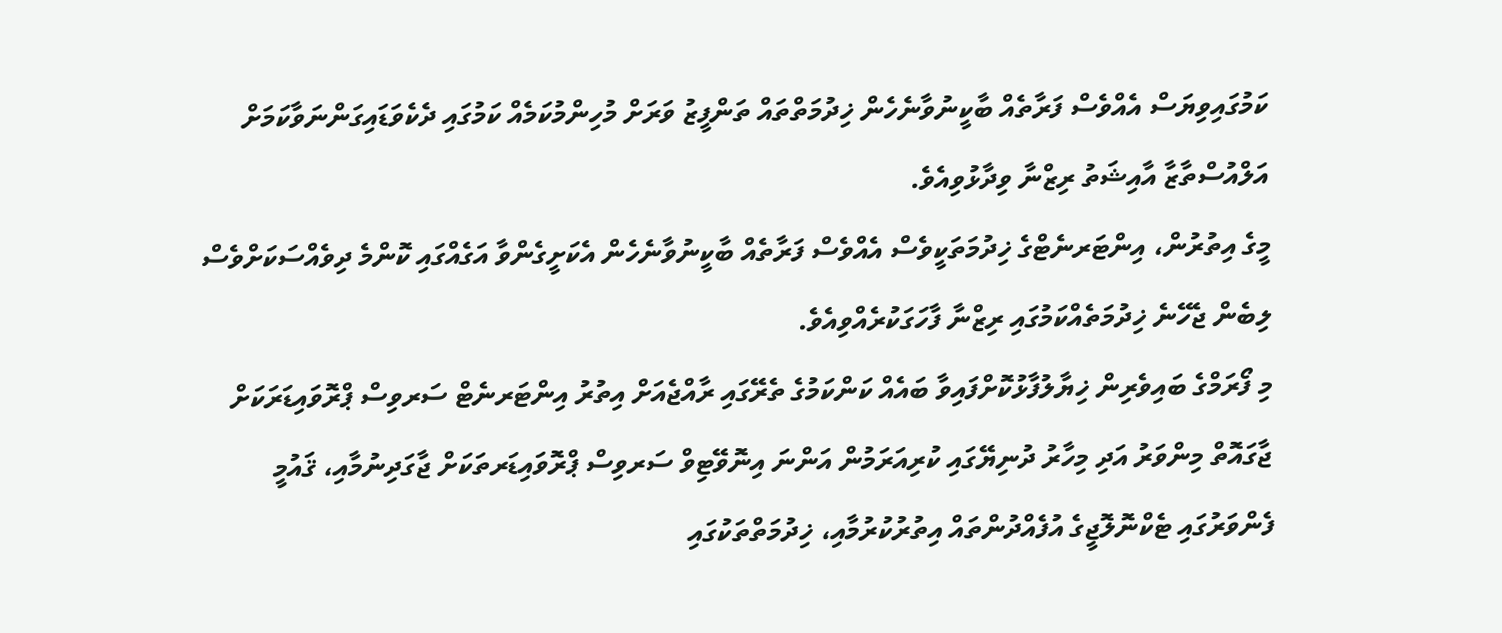ކަމުގައިވިޔަސް އެއްވެސް ފަރާތެއް ބާކީނުވާނެހެން ޚިދުމަތްތައް ތަންފީޒު ވަރަށް މުހިންމުކަމެއް ކަމުގައި ދެކެވަޑައިގަންނަވާކަމަށް އަލްއުސްތާޒާ އާއިޝަތު ރިޒްނާ ވިދާޅުވިއެވެ.
މީގެ އިތުރުން، އިންޓަރނެޓްގެ ޚިދުމަތަކީވެސް އެއްވެސް ފަރާތެއް ބާކީނުވާނެހެން އެކަށީގެންވާ އަގެއްގައި ކޮންމެ ދިވެއްސަކަށްވެސް ލިބެން ޖެހޭނެ ޚިދުމަތެއްކަމުގައި ރިޒްނާ ފާހަގަކުރެއްވިއެވެ.
މި ފޯރަމްގެ ބައިވެރިން ޚިޔާލުފާޅުކޮށްފައިވާ ބައެއް ކަންކަމުގެ ތެރޭގައި ރާއްޖެއަށް އިތުރު އިންޓަރނެޓް ސަރވިސް ޕްރޮވައިޑަރަކަށް ޖާގައޮތް މިންވަރު އަދި މިހާރު ދުނިޔޭގައި ކުރިއަރަމުން އަންނަ އިނޮވޭޓިވް ސަރވިސް ޕްރޮވައިޑަރތަކަށް ޖާގަދިނުމާއި، ޤައުމީ ފެންވަރުގައި ޓެކްނޮލޮޖީގެ އުފެއްދުންތައް އިތުރުކުރުމާއި، ޚިދުމަތްތަކުގައި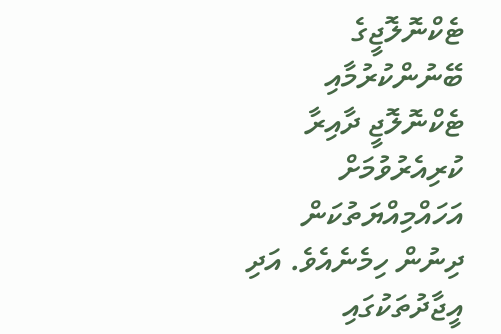ޓެކްނޮލޮޖީގެ ބޭނުންކުރުމާއި ޓެކްނޮލޮޖީ ދާއިރާ ކުރިއެރުވުމަށް އަހައްމިއްޔަތުކަން ދިނުން ހިމެނެއެވެ. އަދި އީޖާދުތަކުގައި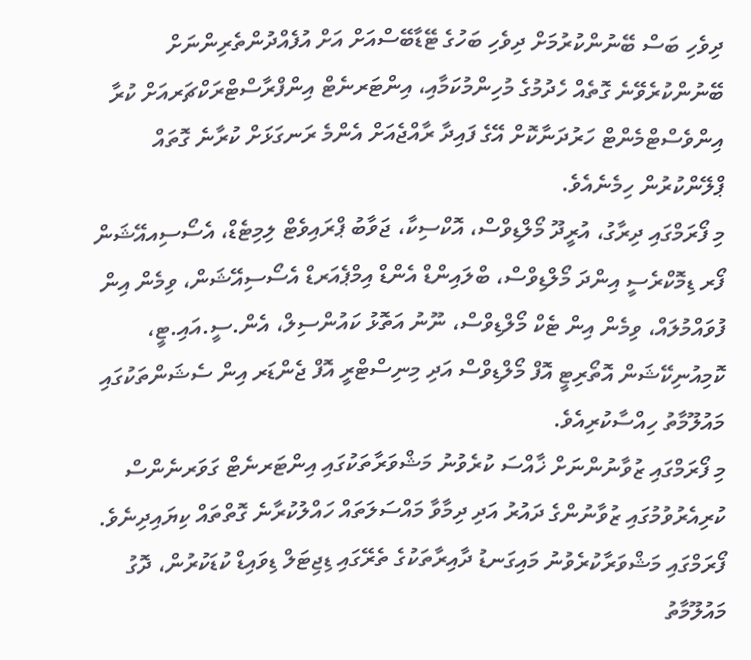ދިވެހި ބަސް ބޭނުންކުރުމަށް ދިވެހި ބަހުގެ ޓޭޑާބޭސްއަށް އަށް އުފެއްދުންތެރިންނަށް ބޭނުންކުރެވޭނެ ގޮތެއް ހެދުމުގެ މުހިންމުކަމާއި، އިންޓަރނެޓް އިންފްރާސްޓްރަކްޗަރއަށް ކުރާ އިންވެސްޓްމެންޓް ހަރުދަނާކޮށް އޭގެ ފައިދާ ރާއްޖެއަށް އެންމެ ރަނގަޅަށް ކުރާނެ ގޮތައް ޕްލޭންކުރުން ހިމެނެއެވެ.
މި ފޯރަމްގައި ދިރާގު، އުރީދޫ މޯލްޑިވްސް، އޮކްސިކާ، ޖަވާބު ޕްރައިވެޓް ލިމިޓެޑް، އެސޯސިއއޭޝަން ފޯރ ޑިމޮކްރެސީ އިންދަ މޯލްޑިވްސް، ބްލައިންޑް އެންޑް އިމްޕެއަރޑް އެސޯސިއޭޝަން، ވިމެން އިން ފުވައްމުލައް، ވިމެން އިން ޓެކް މޯލްޑިވްސް، ނޫނު އަތޮޅު ކައުންސިލް، އެން.ސީ.އައި.ޓީ، ކޮމިއުނިކޭޝަން އޮތޯރިޓީ އޮފް މޯލްޑިވްސް އަދި މިނިސްޓްރީ އޮފް ޖެންޑަރ އިން ސެޝަންތަކުގައި މައުލޫމާތު ހިއްސާކުރިއެވެ.
މި ފޯރަމްގައި ޒުވާނުންނަށް ޚާއްސަ ކުރެވުނު މަޝްވަރާތަކުގައި އިންޓަރނެޓް ގަވަރނެންސް ކުރިއެރުވުމުގައި ޒުވާނުންގެ ދައުރު އަދި ދިމާވާ މައްސަލަތައް ހައްލުކުރާނެ ގޮތްތައް ކިޔައިދިނެވެ. ފޯރަމްގައި މަޝްވަރާކުރެވުނު މައިގަނޑު ދާއިރާތަކުގެ ތެރޭގައި ޑިޖިޓަލް ޑިވައިޑް ކުޑަކުރުން، ދޮގު މައުލޫމާތު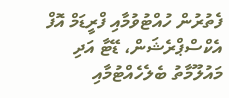ފެތުރުން ހުއްޓުވުމާއި ފްރީޑަމް އޮފް އެކްސްޕްރެޝަން، ޑޭޓާ އަދި މައުލޫމާތު ބެލެހެއްޓުމާއި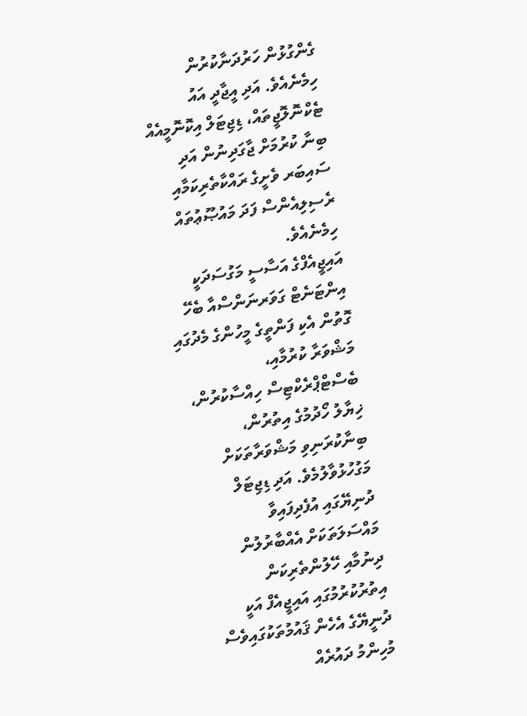ގެންގުޅުން ހަރުދަނާކުރުން ހިމެނެއެވެ. އަދި އީޖާދީ އައު ޓެކްނޮލޮޖީތައް، ޑިޖިޓަލް އިކޮނޮމީއެއް ބިނާ ކުރުމަށް ޖާގަދިނުން އަދި ސައިބަރ ވެށީގެ ރައްކާތެރިކަމާއި ރެސިލިއެންސް ފަދަ މައުޞޫޢުތައް ހިމެނެއެވެ.
އައިޖީއެފްގެ އަސާސީ މަގުސަދަކީ އިންޓަނެޓް ގަވަރނަންސްއާ ބެހޭ ގޮތުން އެކި ފަންތީގެ މީހުންގެ މެދުގައި މަޝްވަރާ ކުރުމާއި، ބެސްޓްޕްރެކްޓިސް ހިއްސާކުރުން، ޚިޔާލު ހޯދުމުގެ އިތުރުން، ބިނާކުރަނިވި މަޝްވަރާތަކަށް މަގުހުޅުވާލުމެވެ. އަދި ޑިޖިޓަލް ދުނިޔޭގައި އުފެދިފައިވާ މައްސަލަތަކަށް އެއްބާރުލުން ދިނުމާއި ހޭލުންތެރިކަން އިތުރުކުރުމުގައި އައިޖީއެފް އަކީ ދުނީޔޭގެ އެހެން ޤައުމުތަކުގައިވެސް މުހިންމު ދައުރެއް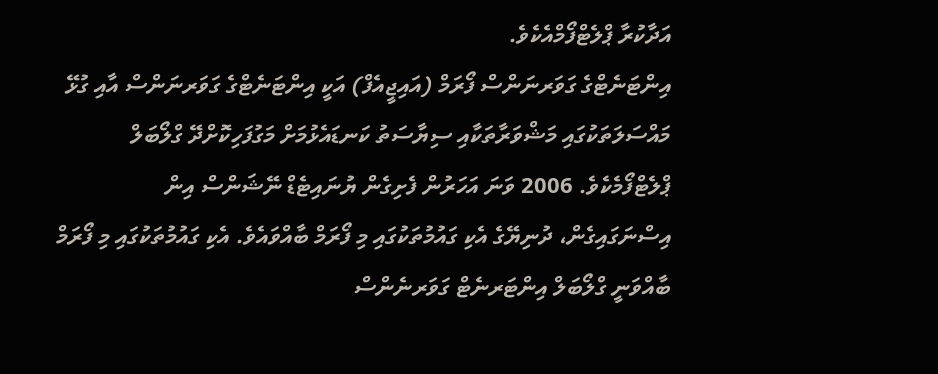އަދާކުރާ ޕްލެޓްފޯމްއެކެވެ.
އިންޓަނެޓްގެ ގަވަރނަންސް ފޯރަމް (އައިޖީއެފް) އަކީ އިންޓަނެޓްގެ ގަވަރނަންސް އާއި ގުޅޭ މައްސަލަތަކުގައި މަޝްވަރާތަކާއި ސިޔާސަތު ކަނޑައެޅުމަށް މަގުފަހިކޮށްދޭ ގްލޯބަލް ޕްލެޓްފޯމެކެވެ. 2006 ވަނަ އަހަރުން ފެށިގެން ޔުނައިޓެޑް ނޭޝަންސް އިން އިސްނަގައިގެން، ދުނިޔޭގެ އެކި ގައުމުތަކުގައި މި ފޯރަމް ބާއްވައެވެ. އެކި ގައުމުތަކުގައި މި ފޯރަމް ބާއްވަނީ ގްލޯބަލް އިންޓަރނެޓް ގަވަރނެންސް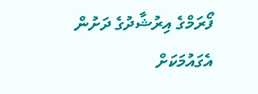ފޯރަމްގެ އިރުޝާދުގެ ދަށުން އެގައުމަކަށް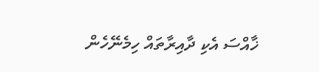ޚާއްސަ އެކި ދާއިރާތައް ހިމެނޭހެން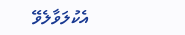އެކުލަވާލެވޭ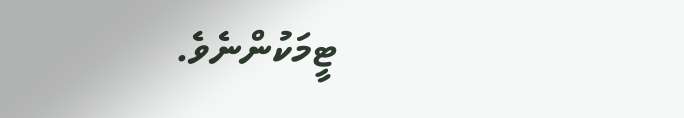ޓީމަކުންނެވެ.